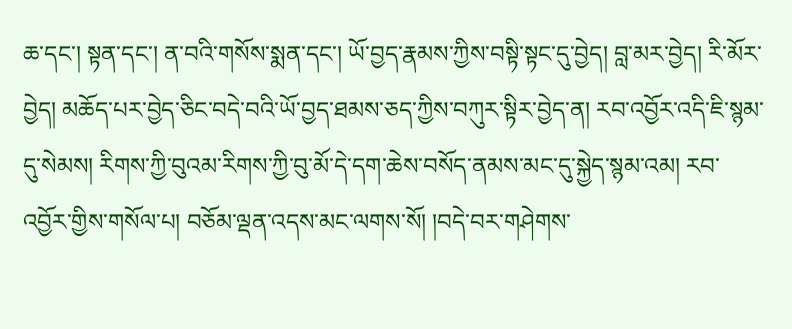ཆ་དང་། སྟན་དང་། ན་བའི་གསོས་སྨན་དང་། ཡོ་བྱད་རྣམས་ཀྱིས་བསྟི་སྟང་དུ་བྱེད། བླ་མར་བྱེད། རི་མོར་བྱེད། མཆོད་པར་བྱེད་ཅིང་བདེ་བའི་ཡོ་བྱད་ཐམས་ཅད་ཀྱིས་བཀུར་སྟིར་བྱེད་ན། རབ་འབྱོར་འདི་ཇི་སྙམ་དུ་སེམས། རིགས་ཀྱི་བུའམ་རིགས་ཀྱི་བུ་མོ་དེ་དག་ཆེས་བསོད་ནམས་མང་དུ་སྐྱེད་སྙམ་འམ། རབ་འབྱོར་གྱིས་གསོལ་པ། བཅོམ་ལྡན་འདས་མང་ལགས་སོ། །བདེ་བར་གཤེགས་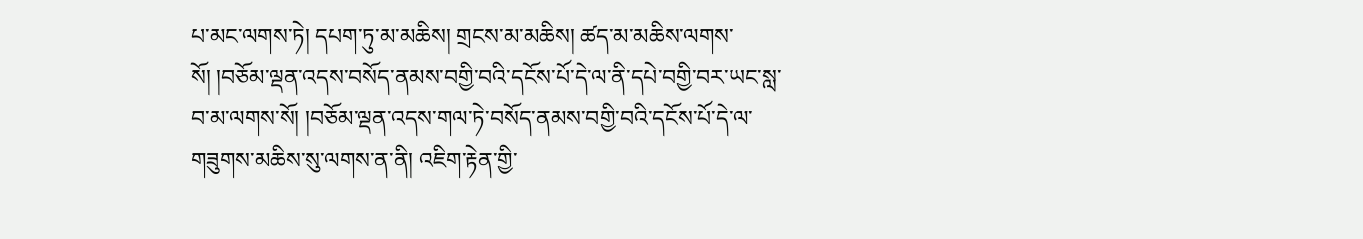པ་མང་ལགས་ཏེ། དཔག་ཏུ་མ་མཆིས། གྲངས་མ་མཆིས། ཚད་མ་མཆིས་ལགས་སོ། །བཅོམ་ལྡན་འདས་བསོད་ནམས་བགྱི་བའི་དངོས་པོ་དེ་ལ་ནི་དཔེ་བགྱི་བར་ཡང་སླ་བ་མ་ལགས་སོ། །བཅོམ་ལྡན་འདས་གལ་ཏེ་བསོད་ནམས་བགྱི་བའི་དངོས་པོ་དེ་ལ་གཟུགས་མཆིས་སུ་ལགས་ན་ནི། འཇིག་རྟེན་གྱི་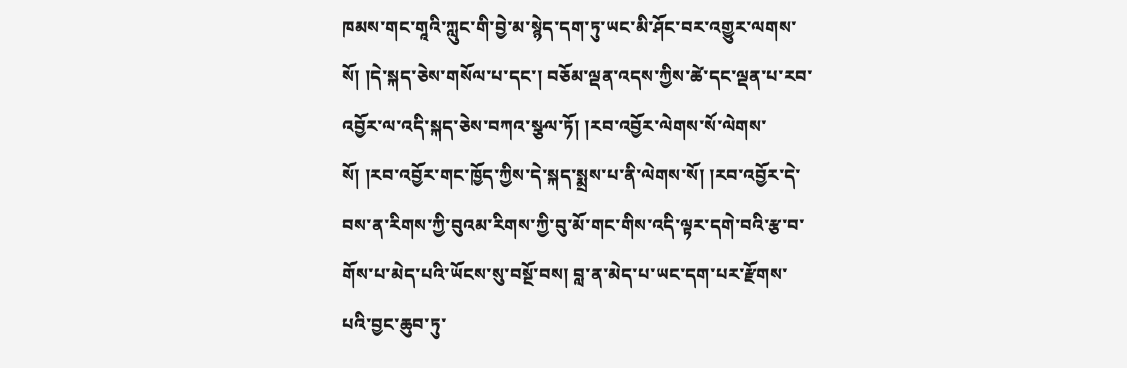ཁམས་གང་གཱའི་ཀླུང་གི་བྱེ་མ་སྙེད་དག་ཏུ་ཡང་མི་ཤོང་བར་འགྱུར་ལགས་སོ། །དེ་སྐད་ཅེས་གསོལ་པ་དང་། བཅོམ་ལྡན་འདས་ཀྱིས་ཚེ་དང་ལྡན་པ་རབ་འབྱོར་ལ་འདི་སྐད་ཅེས་བཀའ་སྩལ་ཏོ། །རབ་འབྱོར་ལེགས་སོ་ལེགས་སོ། །རབ་འབྱོར་གང་ཁྱོད་ཀྱིས་དེ་སྐད་སྨྲས་པ་ནི་ལེགས་སོ། །རབ་འབྱོར་དེ་བས་ན་རིགས་ཀྱི་བུའམ་རིགས་ཀྱི་བུ་མོ་གང་གིས་འདི་ལྟར་དགེ་བའི་རྩ་བ་གོས་པ་མེད་པའི་ཡོངས་སུ་བསྔོ་བས། བླ་ན་མེད་པ་ཡང་དག་པར་རྫོགས་པའི་བྱང་ཆུབ་ཏུ་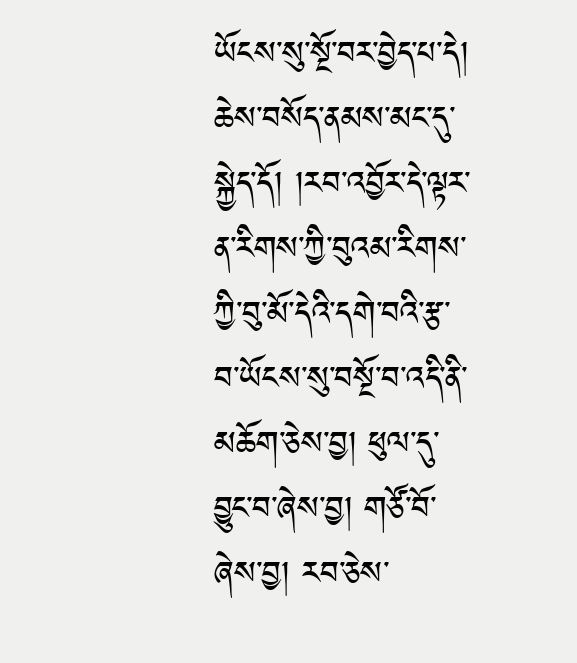ཡོངས་སུ་སྔོ་བར་བྱེད་པ་དེ། ཆེས་བསོད་ནམས་མང་དུ་སྐྱེད་དོ། །རབ་འབྱོར་དེ་ལྟར་ན་རིགས་ཀྱི་བུའམ་རིགས་ཀྱི་བུ་མོ་དེའི་དགེ་བའི་རྩ་བ་ཡོངས་སུ་བསྔོ་བ་འདི་ནི་མཆོག་ཅེས་བྱ། ཕུལ་དུ་བྱུང་བ་ཞེས་བྱ། གཙོ་བོ་ཞེས་བྱ། རབ་ཅེས་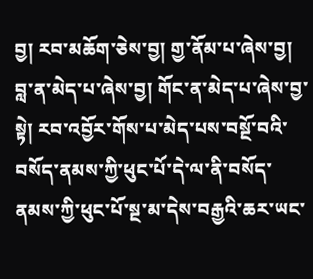བྱ། རབ་མཆོག་ཅེས་བྱ། གྱ་ནོམ་པ་ཞེས་བྱ། བླ་ན་མེད་པ་ཞེས་བྱ། གོང་ན་མེད་པ་ཞེས་བྱ་སྟེ། རབ་འབྱོར་གོས་པ་མེད་པས་བསྔོ་བའི་བསོད་ནམས་ཀྱི་ཕུང་པོ་དེ་ལ་ནི་བསོད་ནམས་ཀྱི་ཕུང་པོ་སྔ་མ་དེས་བརྒྱའི་ཆར་ཡང་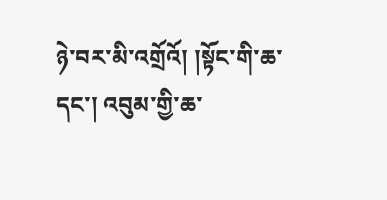ཉེ་བར་མི་འགྲོའོ། །སྟོང་གི་ཆ་དང་། འབུམ་གྱི་ཆ་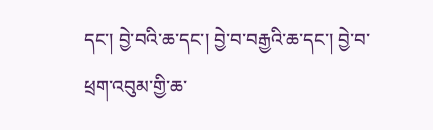དང་། བྱེ་བའི་ཆ་དང་། བྱེ་བ་བརྒྱའི་ཆ་དང་། བྱེ་བ་ཕྲག་འབུམ་གྱི་ཆ་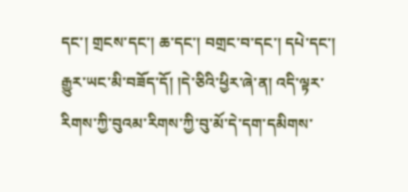དང་། གྲངས་དང་། ཆ་དང་། བགྲང་བ་དང་། དཔེ་དང་། རྒྱུར་ཡང་མི་བཟོད་དོ། །དེ་ཅིའི་ཕྱིར་ཞེ་ན། འདི་ལྟར་རིགས་ཀྱི་བུའམ་རིགས་ཀྱི་བུ་མོ་དེ་དག་དམིགས་